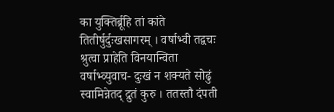का युक्तिर्ब्रूहि तां कांते तितीर्षुर्दुःखसागरम् । वर्षाभ्वी तद्वचः श्रुत्वा प्राहेति विनयान्विता
वर्षाभ्व्युवाच- दुःखं न शक्यते सोढुं स्वामिन्नेतद् द्रुतं कुरु । ततस्तौ दंपती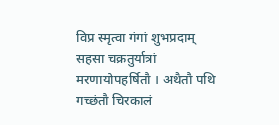विप्र स्मृत्वा गंगां शुभप्रदाम्
सहसा चक्रतुर्यात्रां मरणायोपहर्षितौ । अथैतौ पथि गच्छंतौ चिरकालं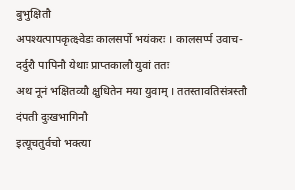बुभुक्षितौ
अपश्यत्पापकृत्क्ष्वेडः कालसर्पो भयंकरः । कालसर्प्प उवाच- दर्दुरौ पापिनौ येथाः प्राप्तकालौ युवां ततः
अथ नूनं भक्षितव्यौ क्षुधितेन मया युवाम् । ततस्तावतिसंत्रस्तौ दंपती दुःखभागिनौ
इत्यूचतुर्वचो भक्त्या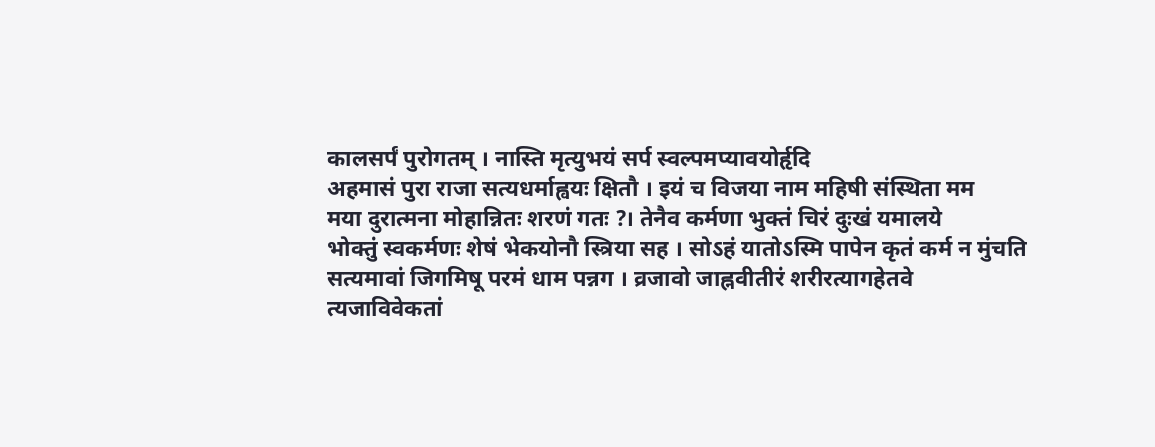कालसर्पं पुरोगतम् । नास्ति मृत्युभयं सर्प स्वल्पमप्यावयोर्हृदि
अहमासं पुरा राजा सत्यधर्माह्वयः क्षितौ । इयं च विजया नाम महिषी संस्थिता मम
मया दुरात्मना मोहान्नितः शरणं गतः ?। तेनैव कर्मणा भुक्तं चिरं दुःखं यमालये
भोक्तुं स्वकर्मणः शेषं भेकयोनौ स्त्रिया सह । सोऽहं यातोऽस्मि पापेन कृतं कर्म न मुंचति
सत्यमावां जिगमिषू परमं धाम पन्नग । व्रजावो जाह्नवीतीरं शरीरत्यागहेतवे
त्यजाविवेकतां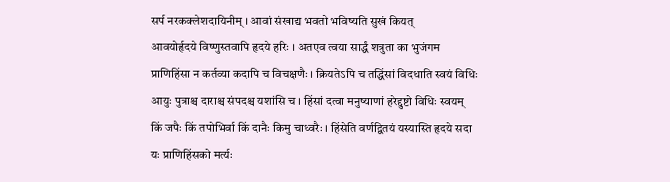सर्प नरकक्लेशदायिनीम् । आवां संखाद्य भवतो भविष्यति सुखं कियत्
आवयोर्हृदये विष्णुस्तवापि हृदये हरिः । अतएव त्वया सार्द्धं शत्रुता का भुजंगम
प्राणिहिंसा न कर्तव्या कदापि च विचक्षणैः । क्रियतेऽपि च तद्धिंसां विदधाति स्वयं विधिः
आयुः पुत्राश्च दाराश्च संपदश्च यशांसि च । हिंसां दत्वा मनुष्याणां हरेद्दुष्टो विधिः स्वयम्
किं जपैः किं तपोभिर्वा किं दानैः किमु चाध्वरैः । हिंसेति वर्णद्वितयं यस्यास्ति हृदये सदा
यः प्राणिहिंसको मर्त्यः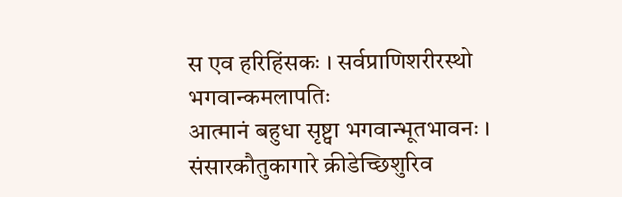स एव हरिहिंसकः । सर्वप्राणिशरीरस्थो भगवान्कमलापतिः
आत्मानं बहुधा सृष्ट्वा भगवान्भूतभावनः । संसारकौतुकागारे क्रीडेच्छिशुरिव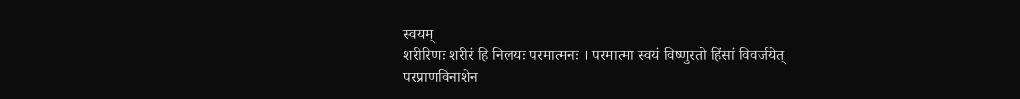स्वयम्
शरीरिणः शरीरं हि निलयः परमात्मनः । परमात्मा स्वयं विष्णुरतो हिंसां विवर्जयेत्
परप्राणविनाशेन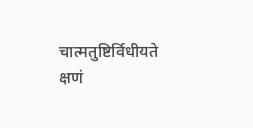चात्मतुष्टिर्विधीयते
क्षणं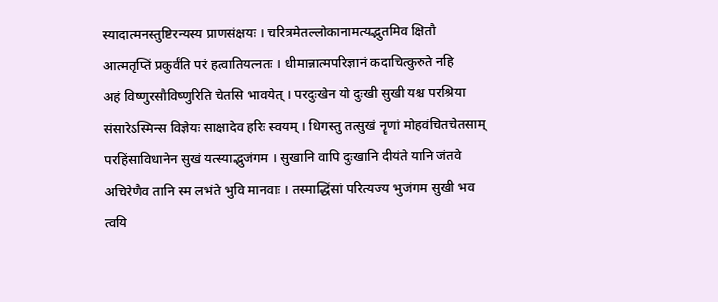स्यादात्मनस्तुष्टिरन्यस्य प्राणसंक्षयः । चरित्रमेतल्लोकानामत्यद्भुतमिव क्षितौ
आत्मतृप्तिं प्रकुर्वंति परं हत्वातियत्नतः । धीमान्नात्मपरिज्ञानं कदाचित्कुरुते नहि
अहं विष्णुरसौविष्णुरिति चेतसि भावयेत् । परदुःखेन यो दुःखी सुखी यश्च परश्रिया
संसारेऽस्मिन्स विज्ञेयः साक्षादेव हरिः स्वयम् । धिगस्तु तत्सुखं नॄणां मोहवंचितचेतसाम्
परहिंसाविधानेन सुखं यत्स्याद्भुजंगम । सुखानि वापि दुःखानि दीयंते यानि जंतवे
अचिरेणैव तानि स्म लभंते भुवि मानवाः । तस्माद्धिंसां परित्यज्य भुजंगम सुखी भव
त्वयि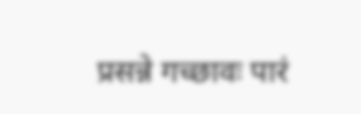प्रसन्ने गच्छावः पारं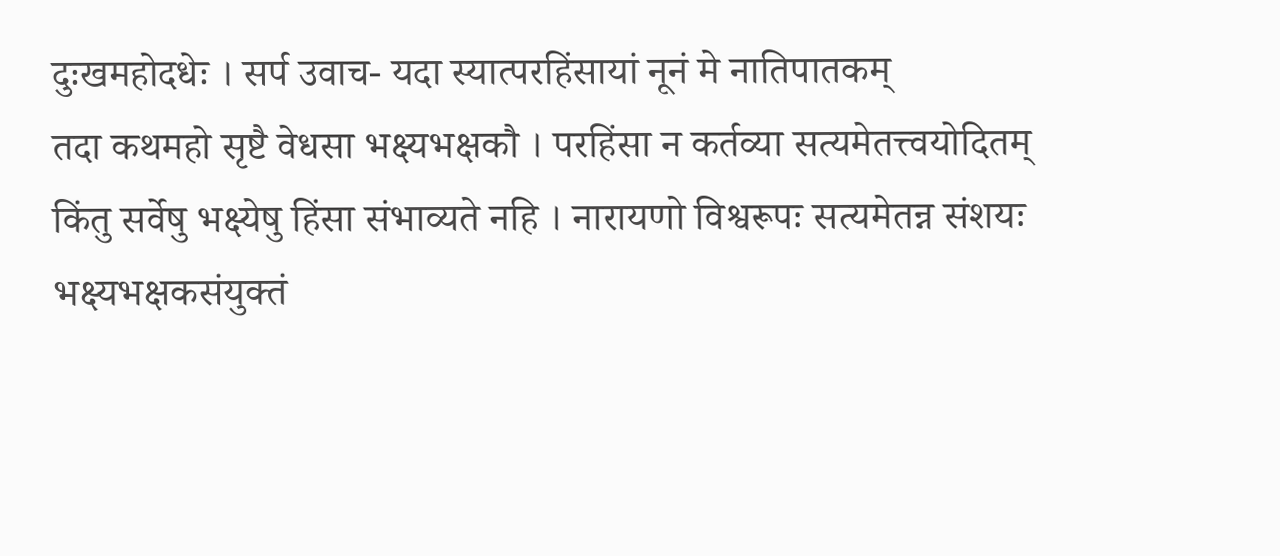दुःखमहोदधेः । सर्प उवाच- यदा स्यात्परहिंसायां नूनं मे नातिपातकम्
तदा कथमहो सृष्टै वेधसा भक्ष्यभक्षकौ । परहिंसा न कर्तव्या सत्यमेतत्त्वयोदितम्
किंतु सर्वेषु भक्ष्येषु हिंसा संभाव्यते नहि । नारायणो विश्वरूपः सत्यमेतन्न संशयः
भक्ष्यभक्षकसंयुक्तं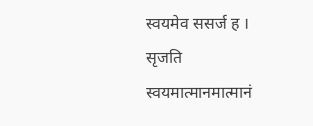स्वयमेव ससर्ज ह । सृजति स्वयमात्मानमात्मानं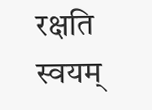रक्षति स्वयम्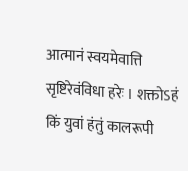आत्मानं स्वयमेवात्ति सृष्टिरेवंविधा हरेः । शक्तोऽहं किं युवां हंतुं कालरूपी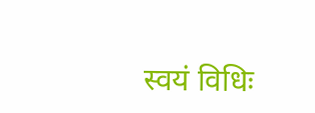स्वयं विधिः